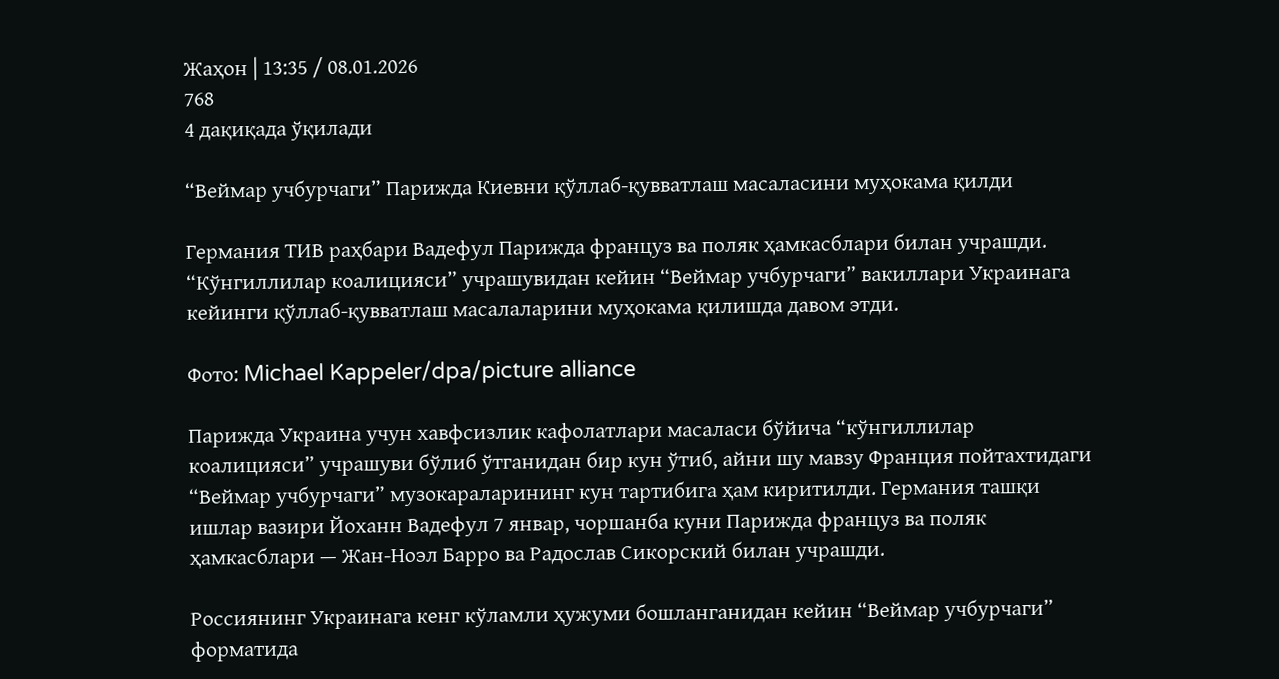Жаҳон | 13:35 / 08.01.2026
768
4 дақиқада ўқилади

“Веймар учбурчаги” Парижда Киевни қўллаб-қувватлаш масаласини муҳокама қилди

Германия ТИВ раҳбари Вадефул Парижда француз ва поляк ҳамкасблари билан учрашди. “Кўнгиллилар коалицияси” учрашувидан кейин “Веймар учбурчаги” вакиллари Украинага кейинги қўллаб-қувватлаш масалаларини муҳокама қилишда давом этди.

Фото: Michael Kappeler/dpa/picture alliance

Парижда Украина учун хавфсизлик кафолатлари масаласи бўйича “кўнгиллилар коалицияси” учрашуви бўлиб ўтганидан бир кун ўтиб, айни шу мавзу Франция пойтахтидаги “Веймар учбурчаги” музокараларининг кун тартибига ҳам киритилди. Германия ташқи ишлар вазири Йоханн Вадефул 7 январ, чоршанба куни Парижда француз ва поляк ҳамкасблари — Жан-Ноэл Барро ва Радослав Сикорский билан учрашди.

Россиянинг Украинага кенг кўламли ҳужуми бошланганидан кейин “Веймар учбурчаги” форматида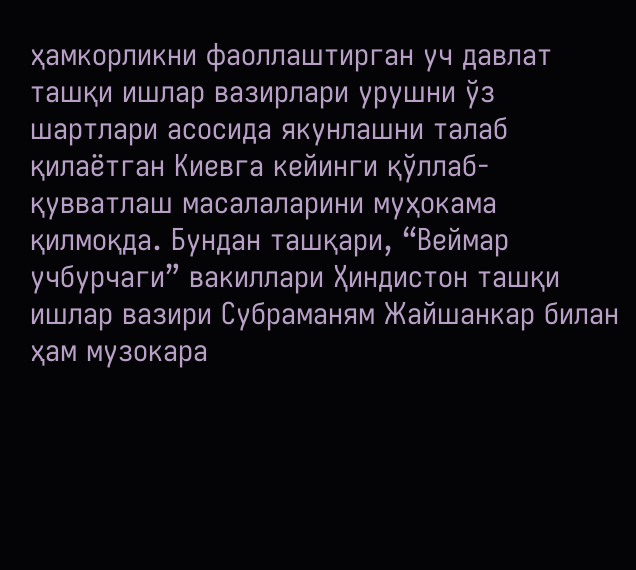ҳамкорликни фаоллаштирган уч давлат ташқи ишлар вазирлари урушни ўз шартлари асосида якунлашни талаб қилаётган Киевга кейинги қўллаб-қувватлаш масалаларини муҳокама қилмоқда. Бундан ташқари, “Веймар учбурчаги” вакиллари Ҳиндистон ташқи ишлар вазири Субраманям Жайшанкар билан ҳам музокара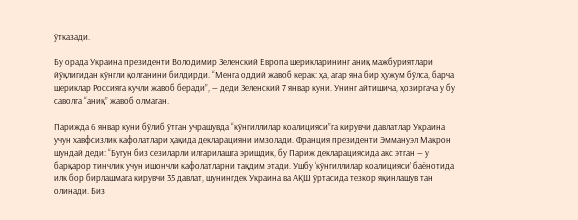ўтказади.

Бу орада Украина президенти Володимир Зеленский Европа шерикларининг аниқ мажбуриятлари йўқлигидан кўнгли қолганини билдирди. “Менга оддий жавоб керак: ҳа, агар яна бир ҳужум бўлса, барча шериклар Россияга кучли жавоб беради”, — деди Зеленский 7 январ куни. Унинг айтишича, ҳозиргача у бу саволга “аниқ” жавоб олмаган.

Парижда 6 январ куни бўлиб ўтган учрашувда “кўнгиллилар коалицияси”га кирувчи давлатлар Украина учун хавфсизлик кафолатлари ҳақида декларацияни имзолади. Франция президенти Эммануэл Макрон шундай деди: “Бугун биз сезиларли илгарилашга эришдик, бу Париж декларациясида акс этган — у барқарор тинчлик учун ишончли кафолатларни тақдим этади. Ушбу ‘кўнгиллилар коалицияси’ баёнотида илк бор бирлашмага кирувчи 35 давлат, шунингдек Украина ва АҚШ ўртасида тезкор яқинлашув тан олинади. Биз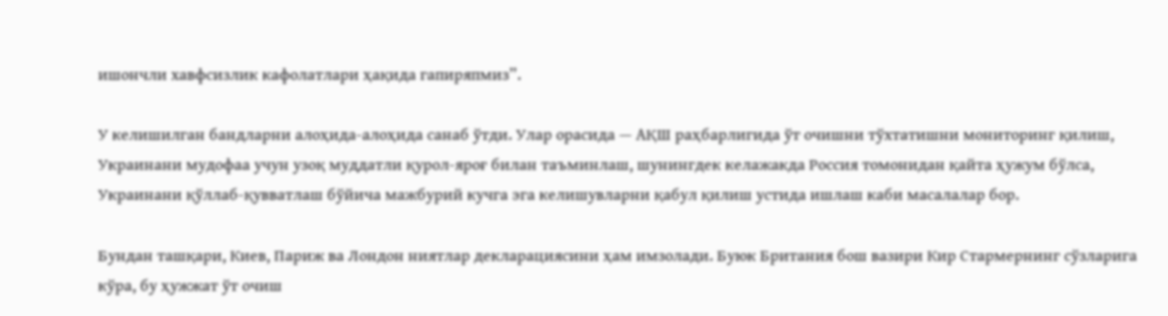ишончли хавфсизлик кафолатлари ҳақида гапиряпмиз”.

У келишилган бандларни алоҳида-алоҳида санаб ўтди. Улар орасида — АҚШ раҳбарлигида ўт очишни тўхтатишни мониторинг қилиш, Украинани мудофаа учун узоқ муддатли қурол-яроғ билан таъминлаш, шунингдек келажакда Россия томонидан қайта ҳужум бўлса, Украинани қўллаб-қувватлаш бўйича мажбурий кучга эга келишувларни қабул қилиш устида ишлаш каби масалалар бор.

Бундан ташқари, Киев, Париж ва Лондон ниятлар декларациясини ҳам имзолади. Буюк Британия бош вазири Кир Стармернинг сўзларига кўра, бу ҳужжат ўт очиш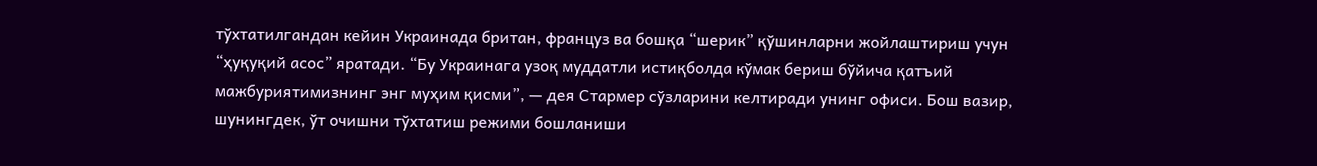тўхтатилгандан кейин Украинада британ, француз ва бошқа “шерик” қўшинларни жойлаштириш учун “ҳуқуқий асос” яратади. “Бу Украинага узоқ муддатли истиқболда кўмак бериш бўйича қатъий мажбуриятимизнинг энг муҳим қисми”, — дея Стармер сўзларини келтиради унинг офиси. Бош вазир, шунингдек, ўт очишни тўхтатиш режими бошланиши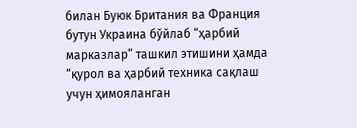билан Буюк Британия ва Франция бутун Украина бўйлаб “ҳарбий марказлар” ташкил этишини ҳамда “қурол ва ҳарбий техника сақлаш учун ҳимояланган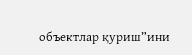объектлар қуриш”ини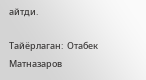айтди.

Тайёрлаган:  Отабек Матназаров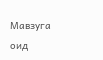Мавзуга оид